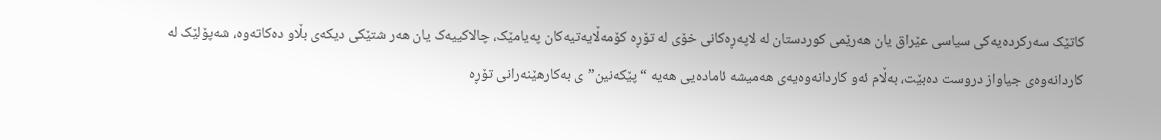کاتێک سەرکردەیەکی سیاسی عێراق یان هەرێمی کوردستان لە لاپەڕەکانی خۆی لە تۆڕە کۆمەڵایەتیەکان پەیامێک، چالاکییەک یان هەر شتێکی دیکەی بڵاو دەکاتەوە، شەپۆلێک لە کاردانەوەی جیاواز دروست دەبێت، بەڵام ئەو کاردانەوەیەی هەمیشە ئامادەیی هەیە “پێکەنین”ی بەکارهێنەرانی تۆڕە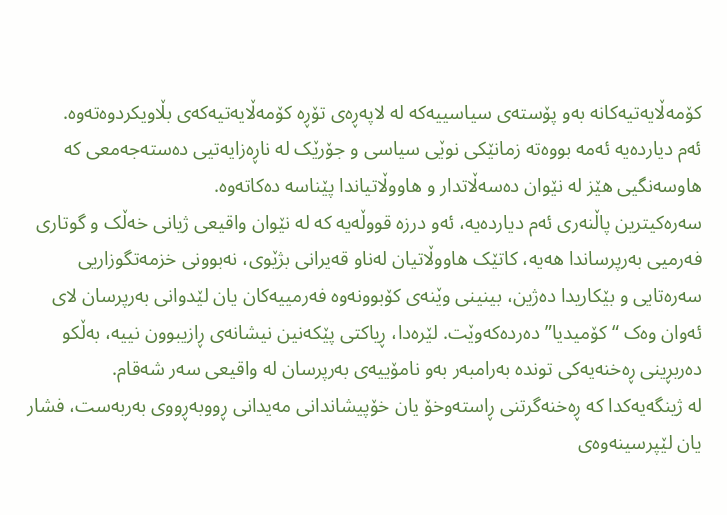کۆمەڵایەتیەکانە بەو پۆستەی سیاسییەکە لە لاپەڕەی تۆڕە کۆمەڵایەتیەکەی بڵاویکردوەتەوە.
ئەم دیاردەیە ئەمە بووەتە زمانێکی نوێی سیاسی و جۆرێک لە ناڕەزایەتیی دەستەجەمعی کە هاوسەنگیی هێز لە نێوان دەسەڵاتدار و هاووڵاتیاندا پێناسە دەکاتەوە.
سەرەکیترین پاڵنەری ئەم دیاردەیە، ئەو درزە قووڵەیە کە لە نێوان واقیعی ژیانی خەڵک و گوتاری فەرمیی بەرپرساندا هەیە، کاتێک هاووڵاتیان لەناو قەیرانی بژێوی، نەبوونی خزمەتگوزاریی سەرەتایی و بێکاریدا دەژین، بینینی وێنەی کۆبوونەوە فەرمییەکان یان لێدوانی بەرپرسان لای ئەوان وەک “کۆمیدیا” دەردەکەوێت. لێرەدا، ڕیاکتی پێکەنین نیشانەی ڕازیبوون نییە، بەڵکو دەربڕینی ڕەخنەیەکی توندە بەرامبەر بەو نامۆییەی بەرپرسان لە واقیعی سەر شەقام.
لە ژینگەیەکدا کە ڕەخنەگرتنی ڕاستەوخۆ یان خۆپیشاندانی مەیدانی ڕووبەڕووی بەربەست، فشار یان لێپرسینەوەی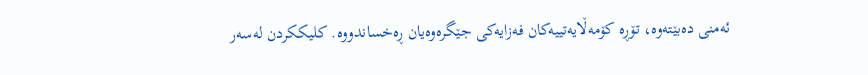ئەمنی دەبێتەوە، تۆڕە کۆمەڵایەتییەکان فەزایەکی جێگرەوەیان ڕەخساندووە. کلیککردن لەسەر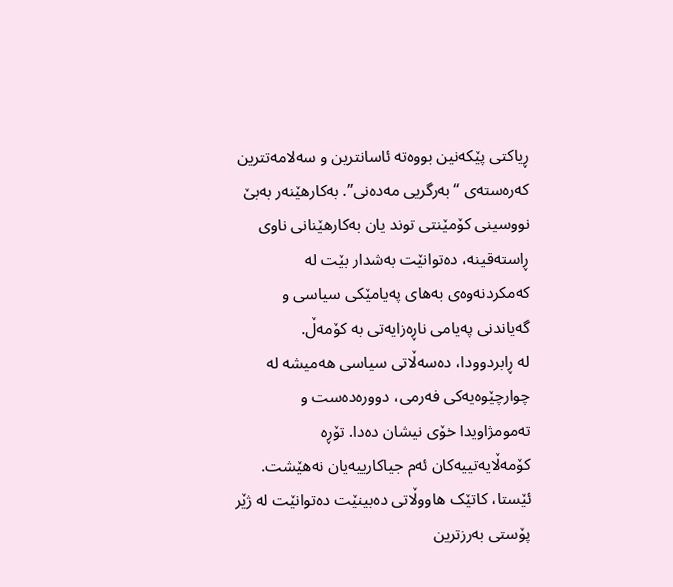ڕیاکتی پێکەنین بووەتە ئاسانترین و سەلامەتترین کەرەستەی “بەرگریی مەدەنی”. بەکارهێنەر بەبێ نووسینی کۆمێنتی توند یان بەکارهێنانی ناوی ڕاستەقینە، دەتوانێت بەشدار بێت لە کەمکردنەوەی بەهای پەیامێکی سیاسی و گەیاندنی پەیامی ناڕەزایەتی بە کۆمەڵ.
لە ڕابردوودا، دەسەڵاتی سیاسی هەمیشە لە چوارچێوەیەکی فەرمی، دوورەدەست و تەمومژاویدا خۆی نیشان دەدا. تۆڕە کۆمەڵایەتییەکان ئەم جیاکارییەیان نەهێشت. ئێستا، کاتێک هاووڵاتی دەبینێت دەتوانێت لە ژێر پۆستی بەرزترین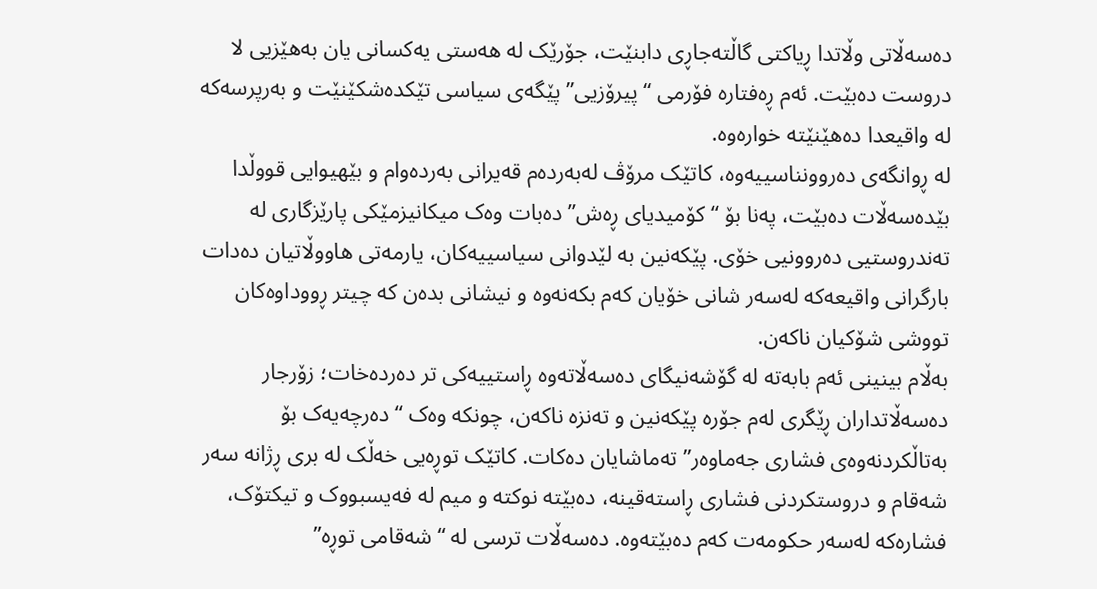دەسەڵاتی وڵاتدا ڕیاکتی گاڵتەجاڕی دابنێت، جۆرێک لە هەستی یەکسانی یان بەهێزیی لا دروست دەبێت. ئەم ڕەفتارە فۆرمی “پیرۆزیی” پێگەی سیاسی تێکدەشکێنێت و بەرپرسەکە لە واقیعدا دەهێنێتە خوارەوە.
لە ڕوانگەی دەروونناسییەوە، کاتێک مرۆڤ لەبەردەم قەیرانی بەردەوام و بێهیوایی قووڵدا بێدەسەڵات دەبێت، پەنا بۆ “کۆمیدیای ڕەش” دەبات وەک میکانیزمێکی پارێزگاری لە تەندروستیی دەروونیی خۆی. پێکەنین بە لێدوانی سیاسییەکان، یارمەتی هاووڵاتیان دەدات بارگرانی واقیعەکە لەسەر شانی خۆیان کەم بکەنەوە و نیشانی بدەن کە چیتر ڕووداوەکان تووشی شۆکیان ناکەن.
بەڵام بینینی ئەم بابەتە لە گۆشەنیگای دەسەڵاتەوە ڕاستییەکی تر دەردەخات؛ زۆرجار دەسەڵاتداران ڕێگری لەم جۆرە پێکەنین و تەنزە ناکەن، چونکە وەک “دەرچەیەک بۆ بەتاڵکردنەوەی فشاری جەماوەر” تەماشایان دەکات. کاتێک توڕەیی خەڵک لە بری ڕژانە سەر شەقام و دروستکردنی فشاری ڕاستەقینە، دەبێتە نوکتە و میم لە فەیسبووک و تیکتۆک، فشارەکە لەسەر حکومەت کەم دەبێتەوە. دەسەڵات ترسی لە “شەقامی توڕە”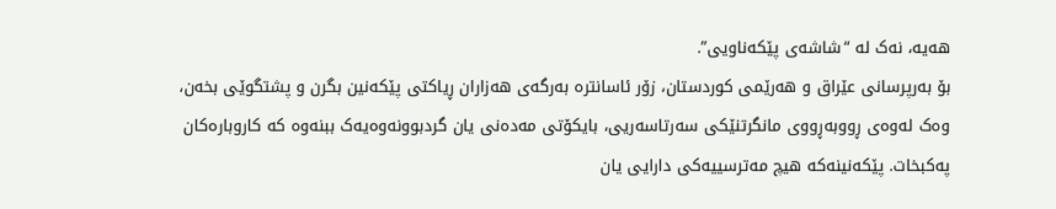هەیە، نەک لە “شاشەی پێکەناویی”.
بۆ بەرپرسانی عێراق و هەرێمی کوردستان، زۆر ئاسانترە بەرگەی هەزاران ڕیاکتی پێکەنین بگرن و پشتگوێی بخەن، وەک لەوەی ڕووبەڕووی مانگرتنێکی سەرتاسەریی، بایکۆتی مەدەنی یان گردبوونەوەیەک ببنەوە کە کاروبارەکان پەکبخات. پێکەنینەکە هیچ مەترسییەکی دارایی یان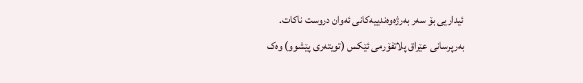ئیداریی بۆ سەر بەرژەوەندییەکانی ئەوان دروست ناکات.
بەرپرسانی عێراق پلاتفۆرمی ئێکس (تویتەری پێشوو) وەک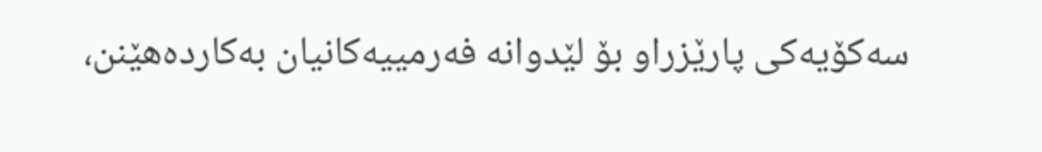سەکۆیەکی پارێزراو بۆ لێدوانە فەرمییەکانیان بەکاردەهێنن،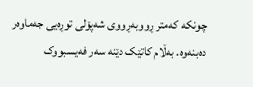چونکە کەمتر ڕووبەڕووی شەپۆلی توڕەیی جەماوەر دەبنەوە. بەڵام کاتێک دێنە سەر فەیسبووک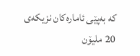کە بەپێی ئامارەکان نزیکەی 20 ملیۆن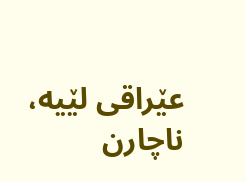عێراقی لێیە، ناچارن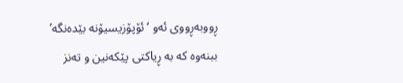ڕووبەڕووی ئەو ‘ئۆپۆزیسیۆنە بێدەنگە’ ببنەوە کە بە ڕیاکتی پێکەنین و تەنز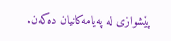پێشوازی لە پەیامەکانیان دەکەن.